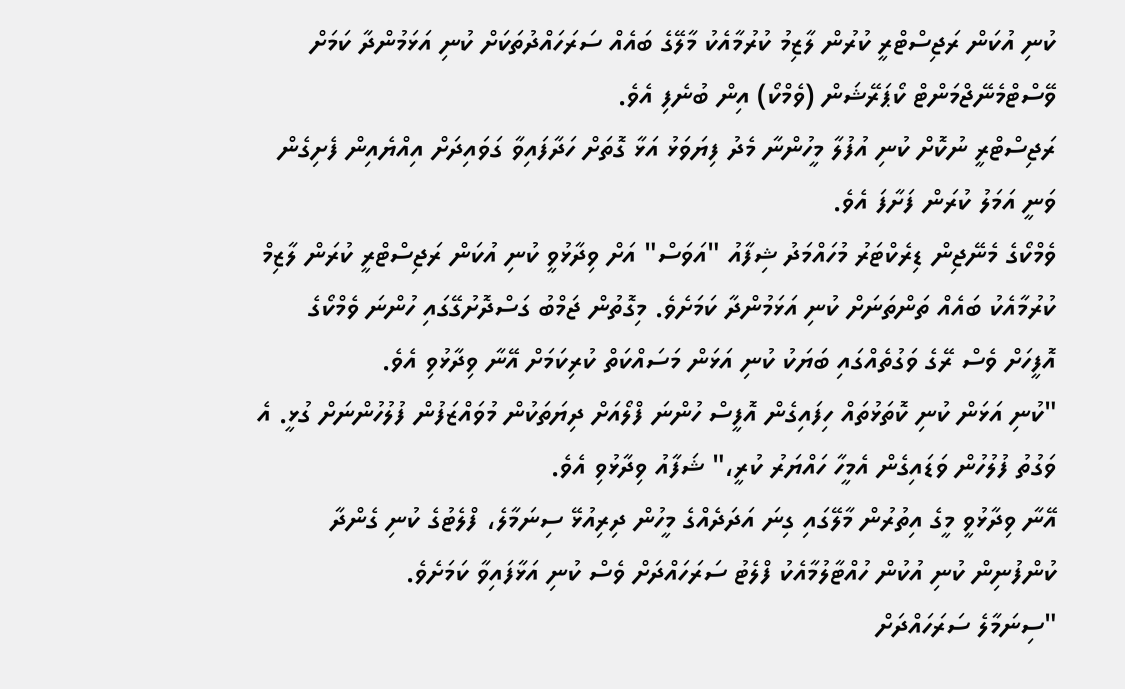ކުނި އުކަން ރަޖިސްޓްރީ ކުރުން ލާޒިމު ކުރުމާއެކު މާލޭގެ ބައެއް ސަރަހައްދުތަކަށް ކުނި އަޅަމުންދާ ކަމަށް ވޭސްޓްމެނޭޖްމަންޓް ކޯޕަރޭޝަން (ވެމްކޯ) އިން ބުނެފި އެވެ.
ރަޖިސްޓްރީ ނުކޮށް ކުނި އުފުލާ މީހުންނާ މެދު ފިޔަވަޅު އަޅާ ގޮތަށް ހަދާފައިވާ ގަވައިދަށް އިއްޔެއިން ފެށިގެން ވަނީ އަމަލު ކުރަން ފަށާފަ އެވެ.
ވެމްކޯގެ މެނޭޖިން ޑިރެކްޓަރު މުހައްމަދު ޝިފާއު "އަވަސް" އަށް ވިދާޅުވީ ކުނި އުކަން ރަޖިސްޓްރީ ކުރަން ލާޒިމް ކުރުމާއެކު ބައެއް ތަންތަނަށް ކުނި އަޅަމުންދާ ކަމަށެވެ. މިގޮތުން ޖަމްބު ގަސްދޮށުގޭގައި ހުންނަ ވެމްކޯގެ އޮފީހަށް ވެސް ރޭގެ ވަގުތެއްގައި ބަޔަކު ކުނި އަޅަން މަސައްކަތް ކުރިކަމަށް އޭނާ ވިދާޅުވި އެވެ.
"ކުނި އަޅަން ކުނި ކޮތަޅުތައް ހިފައިގެން އޮފީސް ހުންނަ ފްލޯއަށް ދިޔަތަކުން މުވައްޒަފުން ފުލުހުންނަށް ގުޅީ. އެ ވަގުތު ފުލުހުން ވަޑައިގެން އެމީހާ ހައްޔަރު ކުރީ،" ޝަފާއު ވިދާޅުވި އެވެ.
އޭނާ ވިދާޅުވީ މީގެ އިތުރުން މާލޭގައި ގިނަ އަދަދެއްގެ މީހުން ދިރިއުޅޭ ސިނަމާލެ، ފްލެޓުގެ ކުނި ގެންދާ ކުންފުނިން ކުނި އުކުން ހުއްޓާލުމާއެކު ފްލެޓު ސަރަހައްދަށް ވެސް ކުނި އަޅާފައިވާ ކަމަށެވެ.
"ސިނަމާލެ ސަރަހައްދަށް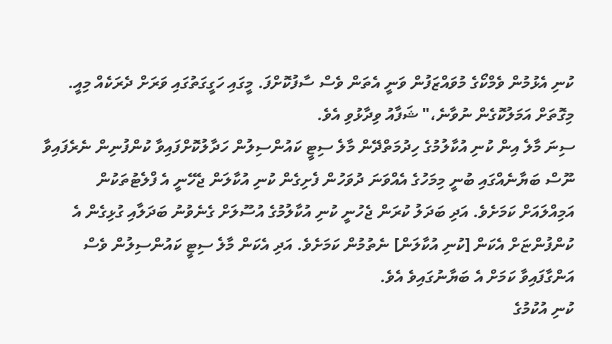ކުނި އެޅުމުން ވެމްކޯގެ މުވައްޒަފުން ވަނީ އެތަން ވެސް ސާފުކޮށްފަ. މީގައި ހަގީގަތުގައި ވަރަށް ދެރަކެއް މިއީ. މިގޮތަށް އަމަލުކޮގެން ނުވާނެ،" ޝަފާއު ވިދާޅުވި އެވެ.
ސިނަ މާލެ އިން ކުނި އުކާލުމުގެ ހިދުމަތްދޭން މާލެ ސިޓީ ކައުންސިލުން ހަދާލުކޮށްފައިވާ ކުންފުނިން ނެރެފައިވާ ނޫސް ބަޔާނެއްގައި ބުނީ މިމަހުގެ އެއްވަނަ ދުވަހުން ފެށިގެން ކުނި އުކާލަން ޖެހޭނީ އެ ފްލެޓުތަކުން އަމިއްލައަށް ކަމަށެވެ. އަދި ބަދަލު ކުރަން ޖެހުނީ ކުނި އުކާލުމުގެ އުސޫލަށް ގެނެވުނު ބަދަލާއި ގުޅިގެން އެ ކުންފުންޏަށް އެކަން [ކުނި އުކާލަން] ނެތުމުން ކަމަށެވެ. އަދި އެކަން މާލެ ސިޓީ ކައުންސިލުން ވެސް އަންގާފައިވާ ކަމަށް އެ ބަޔާނުގައިވެ އެވެ.
ކުނި އުކުމުގެ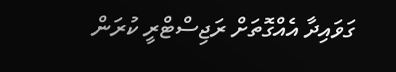ގަވައިދާ އެއްގޮތަށް ރަޖިސްޓްރީ ކުރަން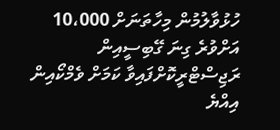ހުޅުވާލުމުން މިހާތަނަށް 10،000 އަށްވުރެ ގިނަ ގޭބިސީއިން ރަޖިސްޓްރީކޮށްފައިވާ ކަމަށް ވެމްކޯއިން އިއްޔެ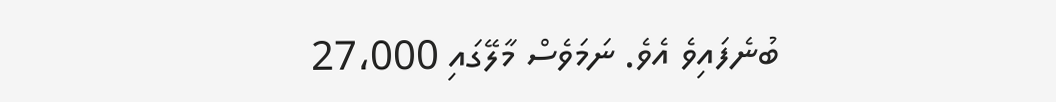ބުނެފައިވެ އެވެ. ނަމަވެސް މާލޭގައި 27،000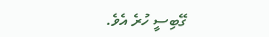ގޭބިސީ ހުރެ އެވެ.